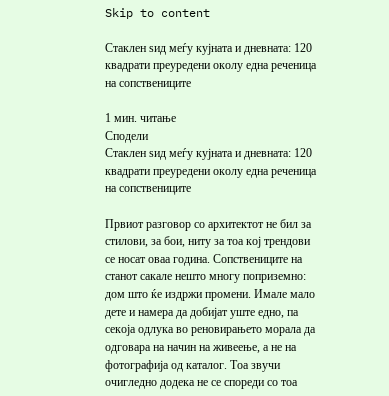Skip to content

Стаклен ѕид меѓу кујната и дневната: 120 квадрати преуредени околу една реченица на сопствениците

1 мин. читање
Сподели
Стаклен ѕид меѓу кујната и дневната: 120 квадрати преуредени околу една реченица на сопствениците

Првиот разговор со архитектот не бил за стилови, за бои, ниту за тоа кој трендови се носат оваа година. Сопствениците на станот сакале нешто многу поприземно: дом што ќе издржи промени. Имале мало дете и намера да добијат уште едно, па секоја одлука во реновирањето морала да одговара на начин на живеење, а не на фотографија од каталог. Тоа звучи очигледно додека не се спореди со тоа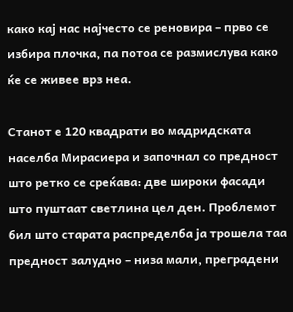како кај нас најчесто се реновира – прво се избира плочка, па потоа се размислува како ќе се живее врз неа.

Станот е 120 квадрати во мадридската населба Мирасиера и започнал со предност што ретко се среќава: две широки фасади што пуштаат светлина цел ден. Проблемот бил што старата распределба ја трошела таа предност залудно – низа мали, преградени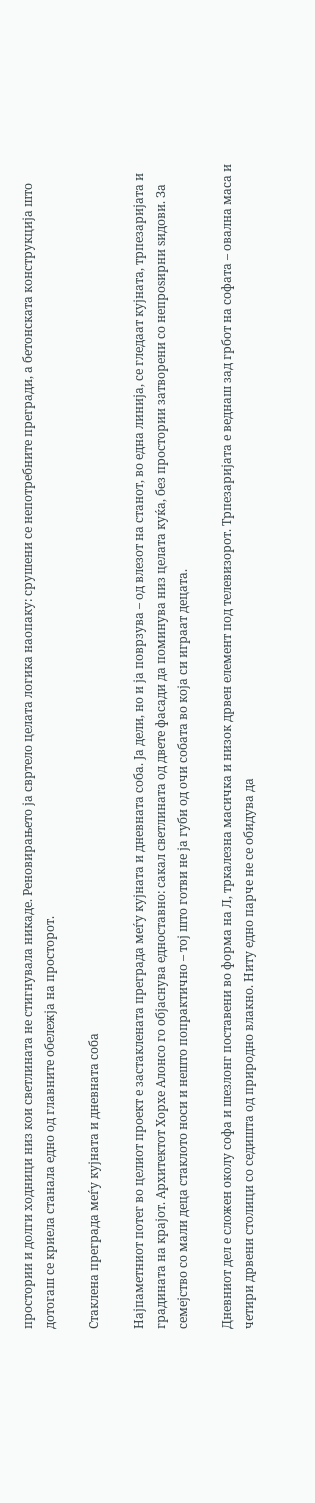простории и долги ходници низ кои светлината не стигнувала никаде. Реновирањето ја свртело целата логика наопаку: срушени се непотребните прегради, а бетонската конструкција што дотогаш се криела станала едно од главните обележја на просторот.

Стаклена преграда меѓу кујната и дневната соба

Најпаметниот потег во целиот проект е застаклената преграда меѓу кујната и дневната соба. Ја дели, но и ја поврзува – од влезот на станот, во една линија, се гледаат кујната, трпезаријата и градината на крајот. Архитектот Хорхе Алонсо го објаснува едноставно: сакал светлината од двете фасади да поминува низ целата куќа, без простории затворени со непроѕирни ѕидови. За семејство со мали деца стаклото носи и нешто попрактично – тој што готви не ја губи од очи собата во која си играат децата.

Дневниот дел е сложен околу софа и шезлонг поставени во форма на Л, тркалезна масичка и низок дрвен елемент под телевизорот. Трпезаријата е веднаш зад грбот на софата – овална маса и четири дрвени столици со седишта од природно влакно. Ниту едно парче не се обидува да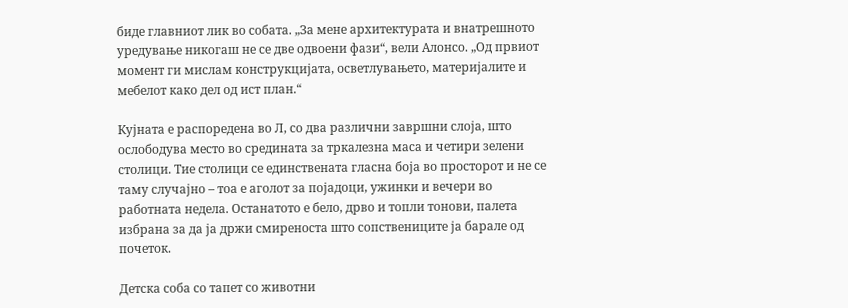биде главниот лик во собата. „За мене архитектурата и внатрешното уредување никогаш не се две одвоени фази“, вели Алонсо. „Од првиот момент ги мислам конструкцијата, осветлувањето, материјалите и мебелот како дел од ист план.“

Кујната е распоредена во Л, со два различни завршни слоја, што ослободува место во средината за тркалезна маса и четири зелени столици. Тие столици се единствената гласна боја во просторот и не се таму случајно – тоа е аголот за појадоци, ужинки и вечери во работната недела. Останатото е бело, дрво и топли тонови, палета избрана за да ја држи смиреноста што сопствениците ја барале од почеток.

Детска соба со тапет со животни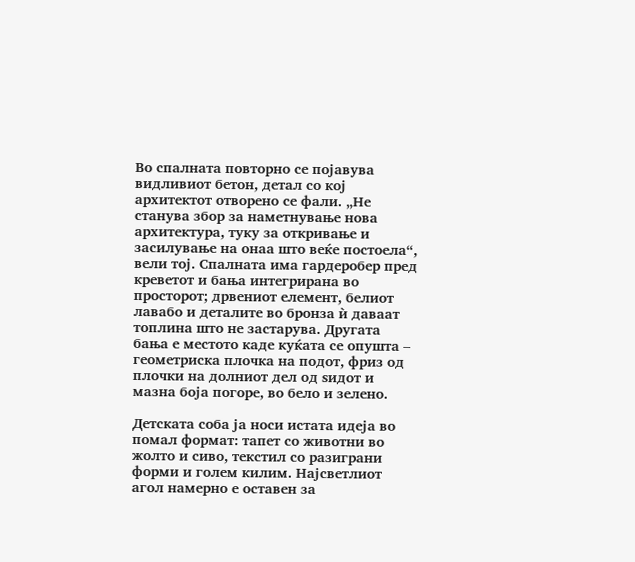Во спалната повторно се појавува видливиот бетон, детал со кој архитектот отворено се фали. „Не станува збор за наметнување нова архитектура, туку за откривање и засилување на онаа што веќе постоела“, вели тој. Спалната има гардеробер пред креветот и бања интегрирана во просторот; дрвениот елемент, белиот лавабо и деталите во бронза ѝ даваат топлина што не застарува. Другата бања е местото каде куќата се опушта – геометриска плочка на подот, фриз од плочки на долниот дел од ѕидот и мазна боја погоре, во бело и зелено.

Детската соба ја носи истата идеја во помал формат: тапет со животни во жолто и сиво, текстил со разиграни форми и голем килим. Најсветлиот агол намерно е оставен за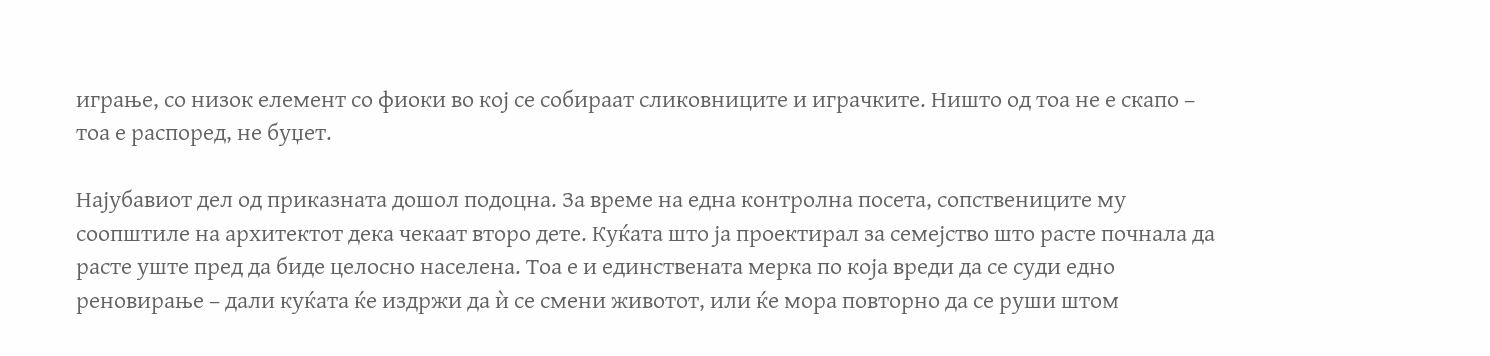играње, со низок елемент со фиоки во кој се собираат сликовниците и играчките. Ништо од тоа не е скапо – тоа е распоред, не буџет.

Најубавиот дел од приказната дошол подоцна. За време на една контролна посета, сопствениците му соопштиле на архитектот дека чекаат второ дете. Куќата што ја проектирал за семејство што расте почнала да расте уште пред да биде целосно населена. Тоа е и единствената мерка по која вреди да се суди едно реновирање – дали куќата ќе издржи да ѝ се смени животот, или ќе мора повторно да се руши штом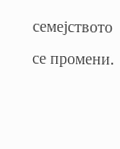семејството се промени.